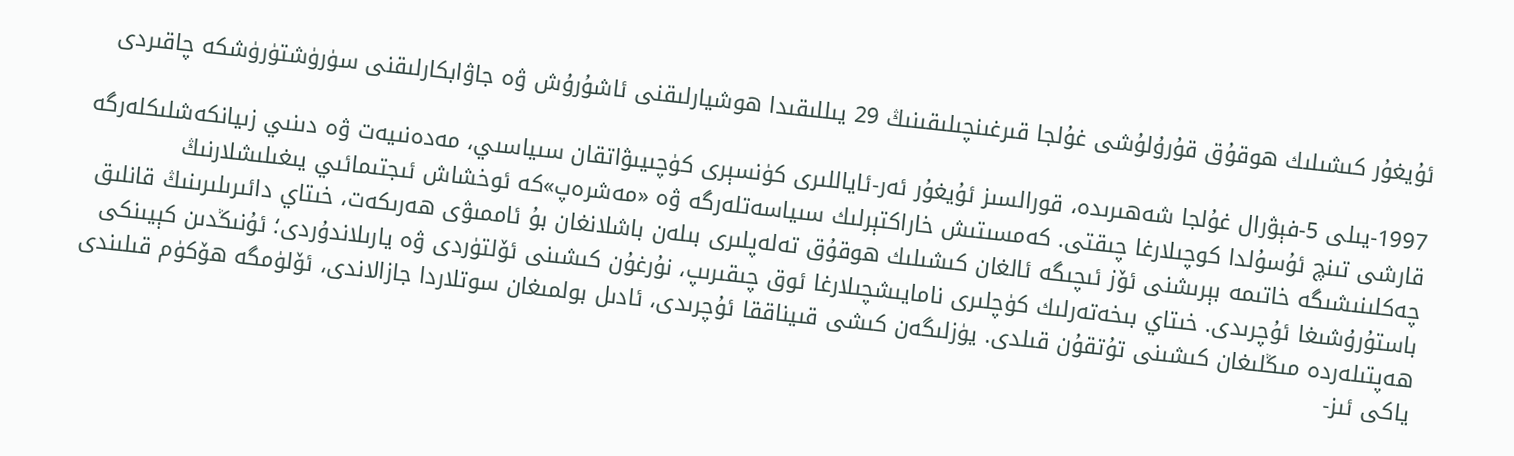ئۇيغۇر كىشىلىك ھوقۇق قۇرۇلۇشى غۇلجا قىرغىنچىلىقىنىڭ 29 يىللىقىدا ھوشيارلىقنى ئاشۇرۇش ۋە جاۋابكارلىقنى سۈرۈشتۈرۈشكە چاقىردى

1997-يىلى 5-فېۋرال غۇلجا شەھىرىدە، قورالسىز ئۇيغۇر ئەر-ئاياللىرى كۈنسېرى كۈچىيىۋاتقان سىياسىي، مەدەنىيەت ۋە دىنىي زىيانكەشلىكلەرگە قارشى تىنچ ئۇسۇلدا كوچىلارغا چىقتى. كەمسىتىش خاراكتېرلىك سىياسەتلەرگە ۋە «مەشرەپ»كە ئوخشاش ئىجتىمائىي يىغىلىشلارنىڭ چەكلىنىشىگە خاتىمە بېرىشنى ئۆز ئىچىگە ئالغان كىشىلىك ھوقۇق تەلەپلىرى بىلەن باشلانغان بۇ ئاممىۋى ھەرىكەت، خىتاي دائىرىلىرىنىڭ قانلىق باستۇرۇشىغا ئۇچرىدى. خىتاي بىخەتەرلىك كۈچلىرى نامايىشچىلارغا ئوق چىقىرىپ، نۇرغۇن كىشىنى ئۆلتۈردى ۋە يارىلاندۇردى؛ ئۇنىڭدىن كېيىنكى ھەپتىلەردە مىڭلىغان كىشىنى تۇتقۇن قىلدى. يۈزلىگەن كىشى قىيناققا ئۇچرىدى، ئادىل بولمىغان سوتلاردا جازالاندى، ئۆلۈمگە ھۆكۈم قىلىندى ياكى ئىز-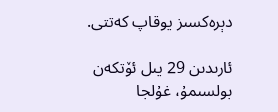دېرەكسىز يوقاپ كەتتى.

ئارىدىن 29 يىل ئۆتكەن بولسىمۇ، غۇلجا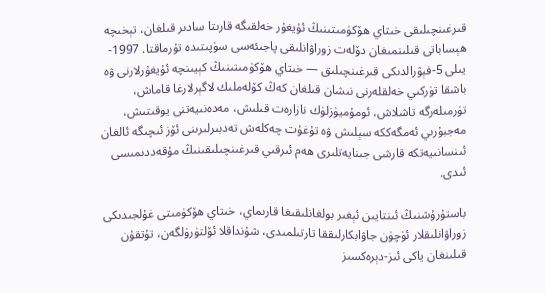قىرغىنچىلىقى خىتاي ھۆكۈمىتىنىڭ ئۇيغۇر خەلقىگە قارىتا سادىر قىلغان، تېخىچە ھېساباتى قىلىنمىغان دۆلەت زوراۋانلىقى پاجىئەسى سۈپىتىدە تۇرماقتا. 1997-يىلى 5-فېۋرالدىكى قىرغىنچىلىق — خىتاي ھۆكۈمىتىنىڭ كېيىنچە ئۇيغۇرلارنى ۋە باشقا تۈركىي خەلقلەرنى نىشان قىلغان كەڭ كۆلەملىك لاگېرلارغا قاماش، تۈرمىلەرگە تاشلاش، ئومۇميۈزلۈك نازارەت قىلىش، مەدەنىيەتنى يوقىتىش، مەجبۇرىي ئەمگەككە سېلىش ۋە تۇغۇت چەكلەش تەدبىرلىرىنى ئۆز ئىچىگە ئالغان ئىنسانىيەتكە قارشى جىنايەتلىرى ھەم ئىرقىي قىرغىنچىلىقىنىڭ مۇقەددىمىسى ئىدى.

باستۇرۇشنىڭ ئىنتايىن ئېغىر بولغانلىقىغا قارىماي، خىتاي ھۆكۈمىتى غۇلجىدىكى زوراۋانلىقلار ئۈچۈن جاۋابكارلىققا تارتىلمىدى، شۇنداقلا ئۆلتۈرۈلگەن، تۇتقۇن قىلىنغان ياكى ئىز-دېرەكسىز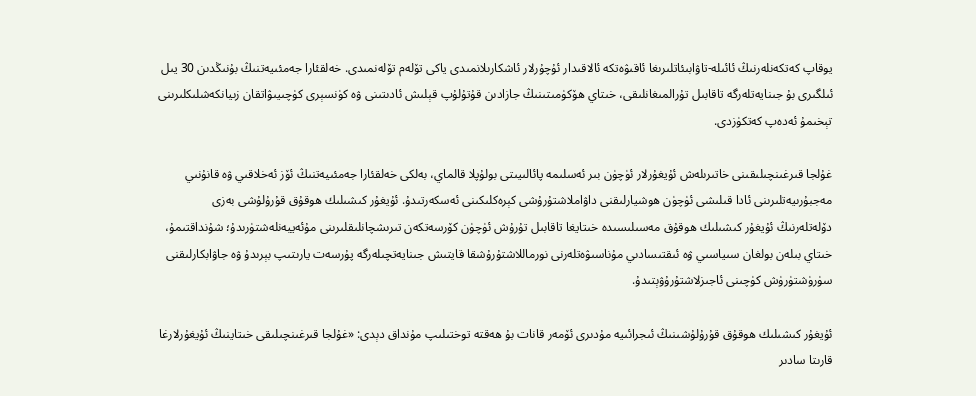يوقاپ كەتكەنلەرنىڭ ئائىلە-تاۋابىئاتلىرىغا ئاقىۋەتكە ئالاقىدار ئۇچۇرلار ئاشكارىلانمىدى ياكى تۆلەم تۆلەنمىدى. خەلقئارا جەمئىيەتنىڭ بۇنىڭدىن 30 يىل ئىلگىرى بۇ جىنايەتلەرگە تاقابىل تۇرالمىغانلىقى، خىتاي ھۆكۈمىتىنىڭ جازادىن قۇتۇلۇپ قېلىش ئادىتىنى ۋە كۈنسېرى كۈچىيىۋاتقان زىيانكەشلىكلىرىنى تېخىمۇ ئەدەپ كەتكۈزدى.

غۇلجا قىرغىنچىلىقىنى خاتىرىلەش ئۇيغۇرلار ئۈچۈن بىر ئەسلىمە پائالىيىتى بولۇپلا قالماي، بەلكى خەلقئارا جەمئىيەتنىڭ ئۆز ئەخلاقىي ۋە قانۇنىي مەجبۇرىيەتلىرىنى ئادا قىلىشى ئۈچۈن ھوشيارلىقنى داۋاملاشتۇرۇشى كېرەكلىكىنى ئەسكەرتىدۇ. ئۇيغۇر كىشىلىك ھوقۇق قۇرۇلۇشى بەزى دۆلەتلەرنىڭ ئۇيغۇر كىشىلىك ھوقۇق مەسىلىسىدە خىتايغا تاقابىل تۇرۇش ئۈچۈن كۆرسەتكەن تىرىشچانلىقلىرىنى مۇئەييەنلەشتۈرىدۇ؛ شۇنداقتىمۇ، خىتاي بىلەن بولغان سىياسىي ۋە ئىقتىسادىي مۇناسىۋەتلەرنى نورماللاشتۇرۇشقا قايتىش جىنايەتچىلەرگە پۇرسەت يارىتىپ بېرىدۇ ۋە جاۋابكارلىقنى سۈرۈشتۈرۈش كۈچىنى ئاجىزلاشتۇرۇۋېتىدۇ.

ئۇيغۇر كىشىلىك ھوقۇق قۇرۇلۇشىنىڭ ئىجرائىيە مۇدىرى ئۆمەر قانات بۇ ھەقتە توختىلىپ مۇنداق دېدى: «غۇلجا قىرغىنچىلىقى خىتاينىڭ ئۇيغۇرلارغا قارىتا سادىر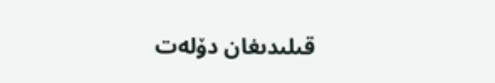قىلىدىغان دۆلەت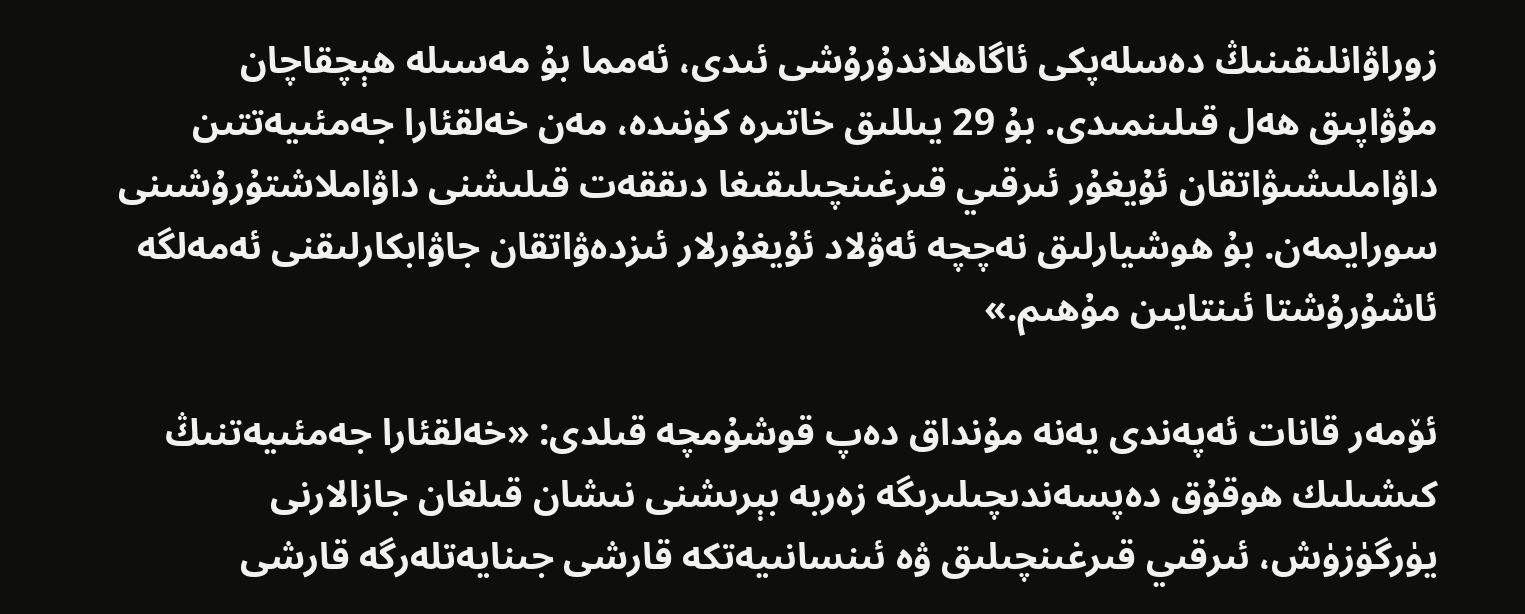زوراۋانلىقىنىڭ دەسلەپكى ئاگاھلاندۇرۇشى ئىدى، ئەمما بۇ مەسىلە ھېچقاچان مۇۋاپىق ھەل قىلىنمىدى. بۇ 29 يىللىق خاتىرە كۈنىدە، مەن خەلقئارا جەمئىيەتتىن داۋاملىشىۋاتقان ئۇيغۇر ئىرقىي قىرغىنچىلىقىغا دىققەت قىلىشنى داۋاملاشتۇرۇشىنى سورايمەن. بۇ ھوشيارلىق نەچچە ئەۋلاد ئۇيغۇرلار ئىزدەۋاتقان جاۋابكارلىقنى ئەمەلگە ئاشۇرۇشتا ئىنتايىن مۇھىم.»

ئۆمەر قانات ئەپەندى يەنە مۇنداق دەپ قوشۇمچە قىلدى: «خەلقئارا جەمئىيەتنىڭ كىشىلىك ھوقۇق دەپسەندىچىلىرىگە زەربە بېرىشنى نىشان قىلغان جازالارنى يۈرگۈزۈش، ئىرقىي قىرغىنچىلىق ۋە ئىنسانىيەتكە قارشى جىنايەتلەرگە قارشى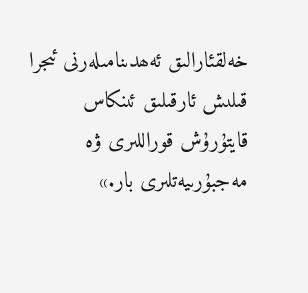خەلقئارالىق ئەھدىنامىلەرنى ئىجرا قىلىش ئارقىلىق ئىنكاس قايتۇرۇش قوراللىرى ۋە مەجبۇرىيەتلىرى بار.»